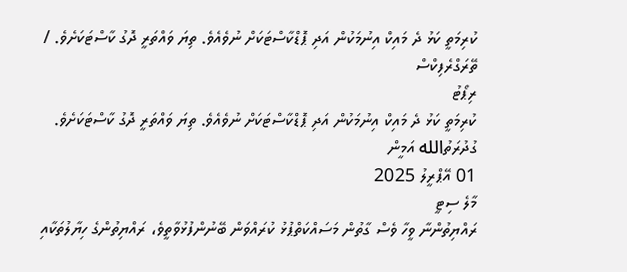ކުރިމަތީ ކަޅު ދެ މައިކް އިނުމަކުން އަދި ޕޮޑްކާސްޓަކަށް ނުވެއެވެ. ތިޔަ ވައްތަރީ ދޮގު ކާސްޓަކަށެވެ. / ތޭރަގްރެފިކްސް
ރިޕޯޓު
ކުރިމަތީ ކަޅު ދެ މައިކް އިނުމަކުން އަދި ޕޮޑްކާސްޓަކަށް ނުވެއެވެ. ތިޔަ ވައްތަރީ ދޮގު ކާސްޓަކަށެވެ.
ގުދުރަތުالله އަމީން
01 އޭޕްރީލު 2025
މާލެ ސިޓީ
ރައްޔިތުންނާ ވީހާ ވެސް ގާތުން މަސައްކަތްޕުޅު ކުރައްވަން ބޭނުންފުޅުވާތީވެ، ރައްޔިތުންގެ ހިޔާލުތަކާއި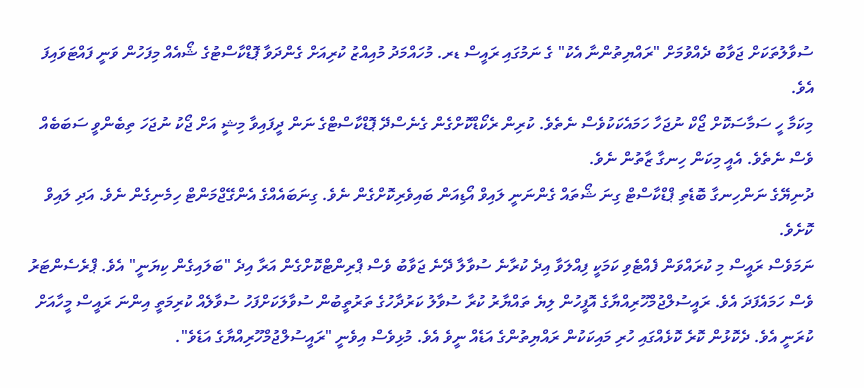ސުވާލުތަކަށް ޖަވާބު ދެއްވުމަށް "ރައްޔިތުންނާ އެކު" ގެ ނަމުގައި ރައީސް ޑރ. މުހައްމަދު މުއިއްޒު ކުރިއަށް ގެންދަވާ ޕޮޑްކާސްޓުގެ ޝޯއެއް މިފަހުން ވަނީ ފައްޓަވައިފަ އެވެ.
މިކަމާ ހީ ސަމާސަކޮށް ޖޯކް ނުޖަހާ ހަމައެކަކުވެސް ނެތެވެ. ކުރިން ރެކޯޑްކޮށްގެން ގެނެސްދޭ ޕޮޑްކާސްޓްގެ ނަން ދީފައިވާ މިޝީ އަށް ޖޯކު ނުޖަހަ ތިބެންވީ ސަބަބެއް ވެސް ނެތެވެ. އެއީ މިކަން ހިނގާ ޒާތުން ނެވެ.
ދުނިޔޭގެ ނަންހިނގާ ބޮޑެތި ޕްޑްކާސްޓް ގިނަ ޝޯތައް ގެންނަނީ ލައިވް އޯޑިއަން ބައިވެރިކޮށްގެން ނެވެ. ގިނަބައެއްގެ އެންގޭޖްމަންޓް ހިމެނިގެން ނެވެ. އަދި ލައިވް ކޮށެވެ.
ނަމަވެސް ރައީސް މި ކުރައްވަން ފެއްޓެވި ކަމަކީ ފިއްލަވާ އިދެ ކުރާނެ ސުވާލާ ދޭނެ ޖަވާބު ވެސް ޕްރިންޓްކޮށްގެން އަރާ އިދެ "ބަލައިގެން ކިޔަނީ" އެވެ. ޕްރެސެންޓަރު ވެސް ހަމައެފަދަ އެވެ. ރައީސުލްޖުމްހޫރިއްޔާގެ އޮފީހުން ލިޔެ ތައްޔާރު ކުރާ ސުވާލު ކަރުދާހުގެ ތަރުތީބުން ސުވާލަކަށްފަހު ސުވާލެއް ކުރިމަތީ އިންނަ ރައީސް މީހާއަށް ކުރަނީ އެވެ. ދެކޮޅުން ކޮރެ ކޮޅެއްގައި ހުރި މައިކަކުން ރައްޔިތުންގެ އަޑެއް ނީވެ އެވެ. މުޅިވެސް އިވެނީ "ރައީސުލްޖުމްހޫރިއްޔާގެ އަޑެވެ".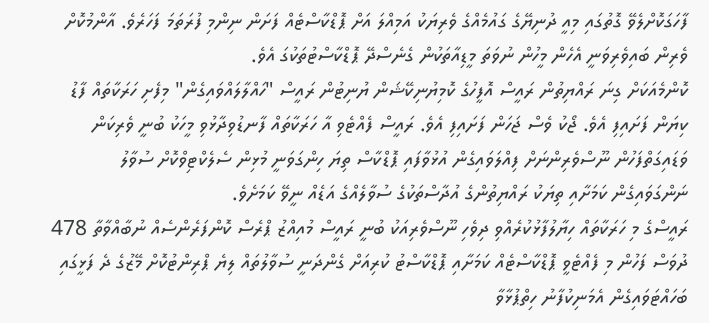ފާހަގަކޮށްލެވޭ ގޮތުގައި މިއީ ދުނިޔޭގެ ގައުމެއްގެ ވެރިޔަކު އަމިއްލަ އަށް ޕޮޑްކާސްޓެއް ފަށަން ނިންމި ފުރަތަމަ ފަހަރެވެ. އާންމުކޮށް ވެރިން ބައިވެރިވަނީ އެހެން މީހުން ނުވަތަ މީޑިއާތަކުން ގެނެސްދޭ ޕޮޑްކާސްޓުތަކުގަ އެވެ.
ކޮންމެއަކަށް ގިނަ ރައްޔިތުން ރައީސް އޮފީހުގެ ކޮމިޔުނިކޭޝަން ޔުނިޓުން ރައީސް "ހައްލާލައްވައިގެން" މިފެށި ހަރަކާތައް ފާޑު ކިޔަން ފަށައިފި އެވެ. ޖޯކު ވެސް ޖަހަން ފަށައިފި އެވެ. ރައީސް ފެއްޓެވި އާ ހަރަކާތައް ފާނޑުވިދާޅުވި މީހަކު ބުނީ ވެރިކަން ވަޑައިގަތްފަހުން ނޫސްވެރިންނަށް ފިއްލަވައިގެން އުޅުވާފައި ޕޮޑްކާސް ތިޔަ ހިންގަވަނީ މުޅިން ސެލެކްޓިވްކޮށް ސުވާލު ނަންގަވައިގެން ކަމަށާއި ތިޔަކު ރައްޔިތުންގެ އުދާސްތަކުގެ ސުވާލެއްގެ އަޑެއް ނީވޭ ކަމަށެވެ.
ރައީސްގެ މި ހަރަކާތައް ހިޔާލުފާޅުކުރެއްވި ދިވެހި ނޫސްވެރިއަކު ބުނީ ރައީސް މުއިއްޒު ޕްރެސް ކޮންފަރެންސެއް ނުބާއްވާތާ 478 ދުވަސް ފަހުން މި ފެއްޓެވީ ޕޮޑްކާސްޓެއް ކަމަށާއި ޕޮޑްކާސްޓު ކުރިއަށް ގެންދަނީ ސުވާލުތައް ލިޔެ ޕްރިންޓުކޮށް މޭޒުގެ ދެ ފަޅީގައި ބަހައްޓަވައިގެން އެމަނިކުފާނު ހިތްޕުޅާވާ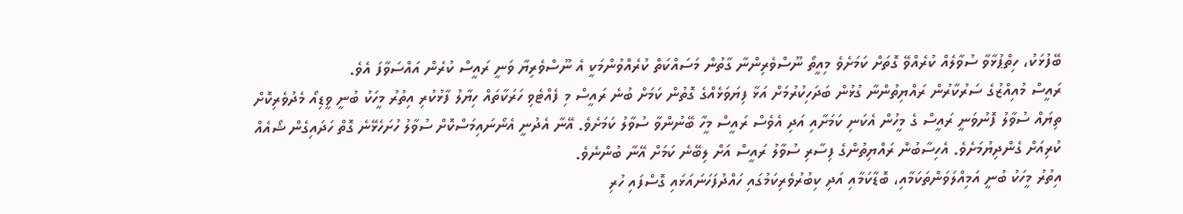ބޭފުޅަކު، ހިތްޕުޅާވާ ސުވާލެއް ކުރެއްވޭ ގޮތަށް ކަމަށެވެ މިއީތޯ ނޫސްވެރިންނާ ގާތުން މަސައްކަތް ކުރެއްވުންމަކީ އެ ނޫސްވެރިޔާ ވަނީ ރައީސް ކުރެން އައްސަވާފަ އެވެ.
ރައީސް މުއިއްޒުގެ ސަރުކާރުން ރައްޔިތުންނާ ގުޅުން ބަދަހިކުރުމަށް އަޅާ ފިޔަވަޅެއްގެ ގޮތުން ކަމަށް ބުނެ ރައީސް މި ފެއްޓެވި ހަރަކާތައް ހިޔާލު ފާޅުކުރި އިތުރު މީހަކު ބުނީ ވީޑިއޯ މެދުވެރިކޮށް ތިޔައް ސުވާލު ފޮނުވަނީ ރައީސް ގެ މީހުން އެކަނި ކަމަށާއި އަދި އެވެސް ރައީސް މީހާ ބޭނުންވާ ސުވާލު ކަމަށެވެ. އޭނާ އެދުނީ އެނޯނައިމަސްކޮށް ސުވާލު ހުށަހެޅޭނެ ގޮތް ހަދައިގެން ޝޯއެއް ކުރިއަށް ގެންދިޔުމަށެވެ. އެހިސާބުން ރައްޔިތުންގެ ފިސާރި ސުވާލު ރައީސް އަށް ލިބޭނެ ކަމަށް އޭނާ ބުންނެވެ.
އިތުރު މީހަކު ބުނީ އަމިއްލަވަންތަކަމާއި، ބޮޑާކަމާއި އަދި ކިބުރުވެރިކަމުގައި ހައްދުފަހަނައަޅައި ގޮސްފައި ހުރި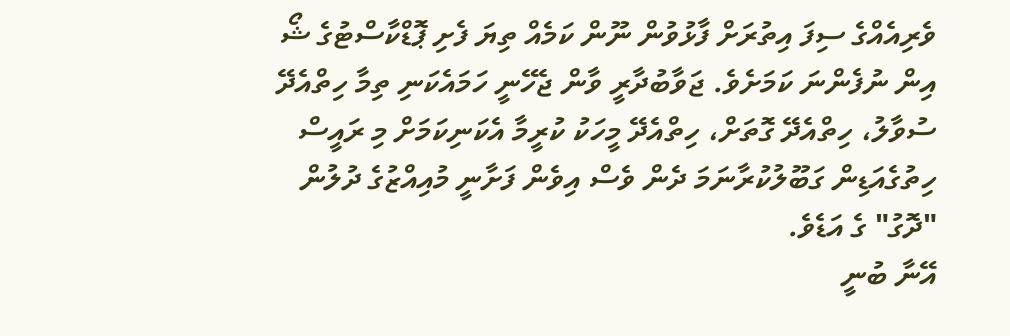ވެރިއެއްގެ ސިފަ އިތުރަށް ފާޅުވުން ނޫން ކަމެއް ތިޔަ ފެށި ޕޮޑްކާސްޓުގެ ޝޯ އިން ނުފެންނަ ކަމަށެވެ. ޖަވާބުދާރީ ވާން ޖެހޭނީ ހަމައެކަނި ތިމާ ހިތްއެދޭ ސުވާލު، ހިތްއެދޭ ގޮތަށް، ހިތްއެދޭ މީހަކު ކުރީމާ އެކަނިކަމަށް މި ރައީސް ހިތުގެއަޑިން ގަބޫލުކުރާނަމަ ދެން ވެސް އިވެން ފަށާނީ މުއިއްޒުގެ ދުލުން "ދޮގު" ގެ އަޑެވެ.
އޭނާ ބުނީ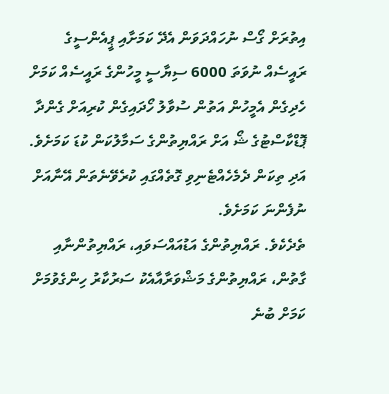އިތުރަށް ގޯސް ނުހައްދަވަން އެދޭ ކަމަށާއި ޕީއެންސީގެ ރައީސެއް ނުވަތަ 6000 ސިޔާސީ މީހުންގެ ރައީސެއް ކަމަށް ހެދިގެން އެމީހުން އަތުން ސުވާލު ހޯދައިގެން ކުރިއަށް ގެންދާ ޕޮޑްކާސްޓުގެ ޝޯ އަށް ރައްޔިތުންގެ ސަމާލުކަން ކުޑަ ކަމަށެވެ. އަދި ތިކަން ދެމެހެއްޓެނިވި ގޮތެއްގައި ކުރެވޭނެތަން އޭނާއަށް ނުފެންނަ ކަމަށެވެ.
ތެދެކެވެ. ރައްޔިތުންގެ އަޑުއައްސަވައި، ރައްޔިތުންނާއި ގާތުން، ރައްޔިތުންގެ މަޝްވަރާއާއެކު ސަރުކާރު ހިންގެވުމަށް ކަމަށް ބުނެ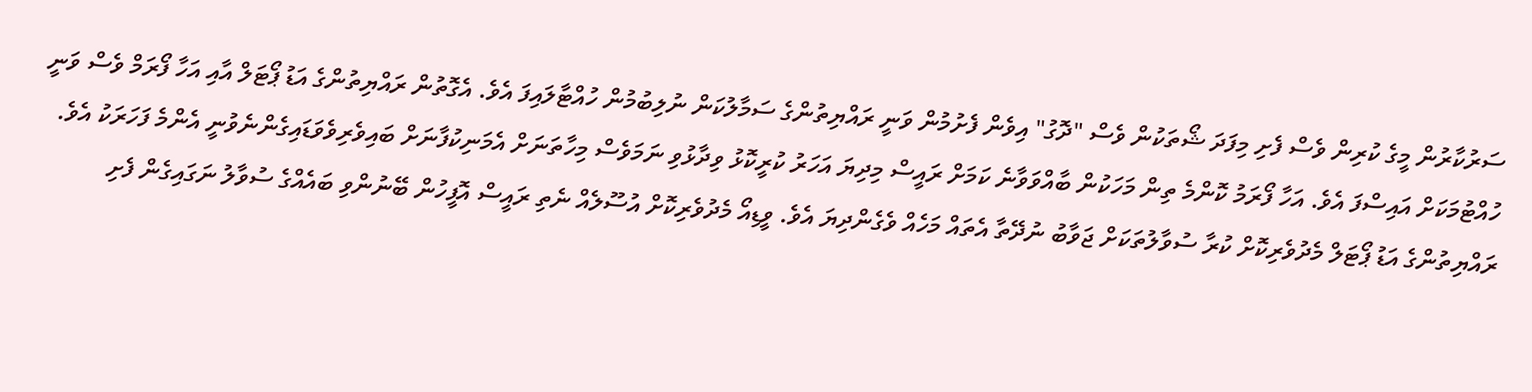ސަރުކާރުން މީގެ ކުރިން ވެސް ފެށި މިފަދަ ޝޯތަކުން ވެސް "ދޮގު" އިވެން ފެށުމުން ވަނީ ރައްޔިތުންގެ ސަމާލުކަން ނުލިބުމުން ހުއްޓާލައިފަ އެވެ. އެގޮތުން ރައްޔިތުންގެ އަޑު ޕޯޓަލް އާއި އަހާ ފޯރަމް ވެސް ވަނީ ހުއްޓުމަކަށް އައިސްފަ އެވެ. އަހާ ފޯރަމު ކޮންމެ ތިން މަހަކުން ބާއްވަވާނެ ކަމަށް ރައީސް މިދިޔަ އަހަރު ކުރީކޮޅު ވިދާޅުވި ނަމަވެސް މިހާތަނަށް އެމަނިކުފާނަށް ބައިވެރިވެވަޑައިގެންނެވުނީ އެންމެ ފަހަރަކު އެވެ.
ރައްޔިތުންގެ އަޑު ޕޯޓަލް މެދުވެރިކޮށް ކުރާ ސުވާލުތަކަށް ޖަވާބު ނުދޭތާ އެތައް މަހެއް ވެގެންދިޔަ އެވެ. ވީޑިއޯ މެދުވެރިކޮށް އުސޫލެއް ނެތި ރައީސް އޮފީހުން ބޭނުންވި ބައެއްގެ ސުވާލު ނަގައިގެން ފެށި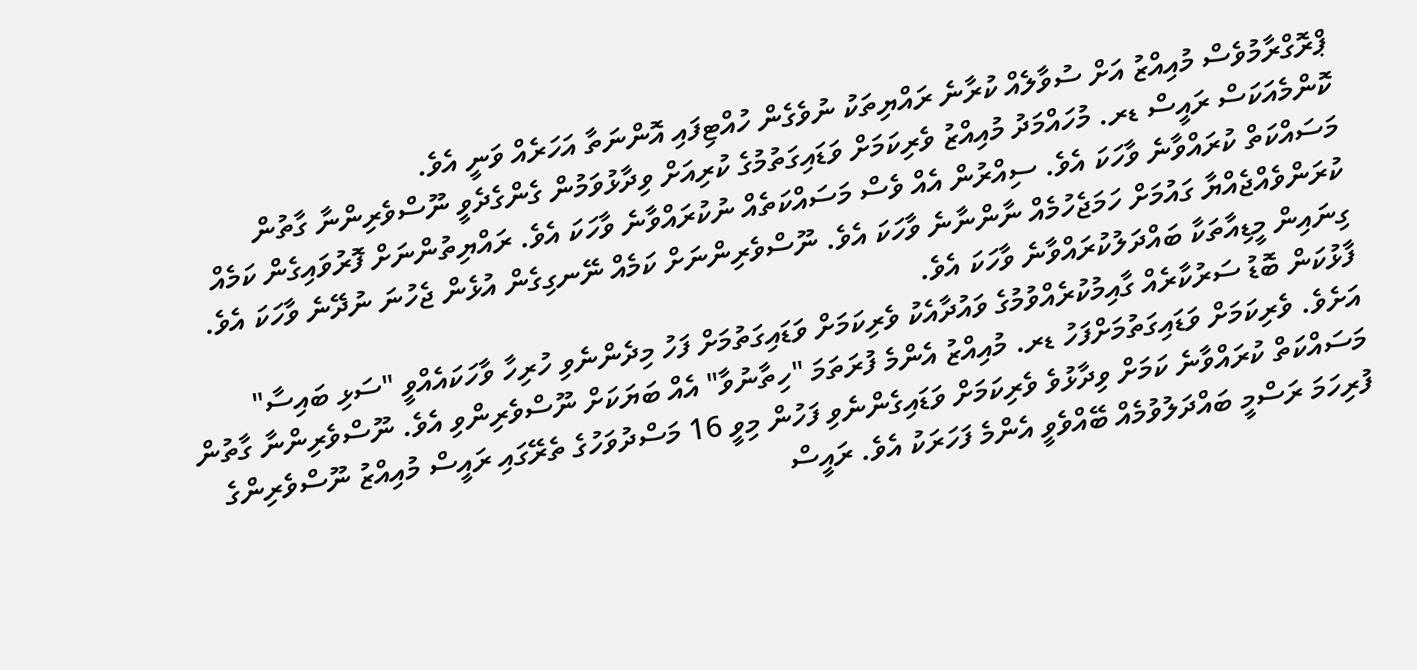ޕްރޮގްރާމުވެސް މުއިއްޒު އަށް ސުވާލެއް ކުރާނެ ރައްޔިތަކު ނުވެގެން ހުއްޓިފައި އޮންނަތާ އަހަރެއް ވަނީ އެވެ.
ކޮންމެއަކަސް ރައީސް ޑރ. މުހައްމަދު މުއިއްޒު ވެރިކަމަށް ވަޑައިގަތުމުގެ ކުރިއަށް ވިދާޅުވަމުން ގެންގެދެވީ ނޫސްވެރިންނާ ގާތުން މަސައްކަތް ކުރައްވާނެ ވާހަކަ އެވެ. ސިއްރުން އެއް ވެސް މަސައްކަތެއް ނުކުރައްވާނެ ވާހަކަ އެވެ. ރައްޔިތުންނަށް ފޮރުވައިގެން ކަމެއް ކުރަންވެއްޖެއްޔާ ގައުމަށް ހަމަޖެހުމެއް ނާންނާނެ ވާހަކަ އެވެ. ނޫސްވެރިންނަށް ކަމެއް ނޭނގިގެން އުޅެން ޖެހުނަ ނުދޭނެ ވާހަކަ އެވެ. ގިނައިން މީޑިއާތަކާ ބައްދަލުކުރައްވާނެ ވާހަކަ އެވެ.
ފާޅުކަން ބޮޑު ސަރުކާރެއް ގާއިމުކުރެއްވުމުގެ ވައުދާއެކު ވެރިކަމަށް ވަޑައިގަތުމަށް ފަހު މިދެންނެވި ހުރިހާ ވާހަކައެއްވީ "ސަޅި ބައިސާ" އަށެވެ. ވެރިކަމަށް ވަޑައިގަތުމަށްފަހު ޑރ. މުއިއްޒު އެންމެ ފުރަތަމަ "ހިތާނުވާ" އެއް ބަޔަކަށް ނޫސްވެރިންވި އެވެ. ނޫސްވެރިންނާ ގާތުން މަސައްކަތް ކުރައްވާނެ ކަމަށް ވިދާޅުވެ ވެރިކަމަށް ވަޑައިގެންނެވި ފަހުން މިވީ 16 މަސްދުވަހުގެ ތެރޭގައި ރައީސް މުއިއްޒު ނޫސްވެރިންގެ ފުރިހަމަ ރަސްމީ ބައްދަލުވުމެއް ބޭއްވެވީ އެންމެ ފަހަރަކު އެވެ. ރައީސް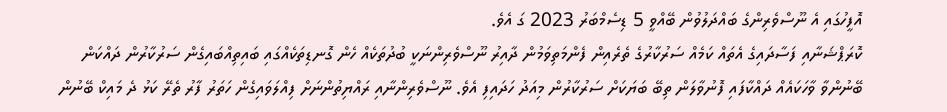އޮފީހުގައި އެ ނޫސްވެރިންގެ ބައްދަލުވުން ބޭއްވީ 5 ޑިސެމްބަރު 2023 ގަ އެވެ.
ކޮރަޕްޝަނާއި ފަސާދައިގެ އެތައް ކަމެއް ސަރުކާރުގެ ތެރެއިން ފެންމަތިވަމުން ދާއިރު ނޫސްވެރިންނަކީ ބުދުތަކެއް ހެން ގޮނޑިތަކެއްގައި ބައިތިއްބައިގެން ސަރުކާރުން ދައްކަން ބޭނުންވާ ވާހަކައެއް ދައްކާފައި ފޮނުވާލަން ތިބޭ ބަޔަކަށް ސަރުކާރުން މިއަދު ހަދައިފި އެވެ. ނޫސްވެރިންނާއި ރައްޔިތުންނަށް ފިއްލަވައިގެން ހަތަރު ފާރު ތެރޭ ކަޅު ދެ މައިކް ބޭނުން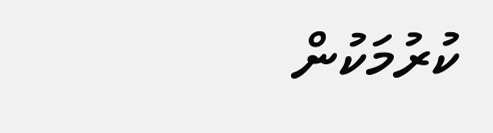ކުރުމަކުން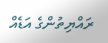ރައްޔިތުންގެ އަޑެއް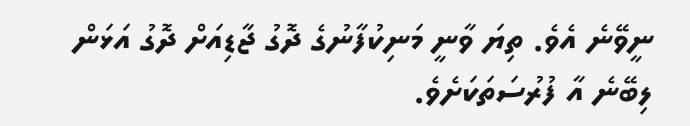ނީވޭނެ އެވެ. ތިޔަ ވާނީ މަނިކުފާނުގެ ދޮގު ޖާޑިއަށް ދޮގު އަޅަން ލިބޭނެ އާ ފުރުސަތަކަށެވެ.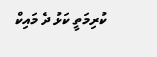ކުރިމަތީ ކަޅު ދެ މައިކް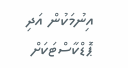އިނުމަކުން އަދި ޕޮޑްކާސްޓަކަށް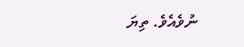ނުވެއެވެ. ތިޔަ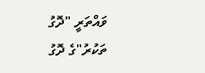ވައްތަރީ "ދޮގު ތަކުރު"ގެ ދޮގު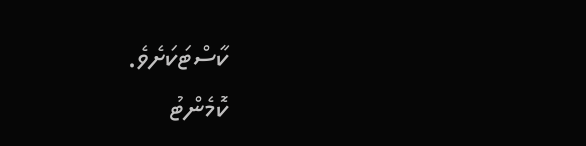ކާސްޓަކަށެވެ.
ކޮމެންޓު